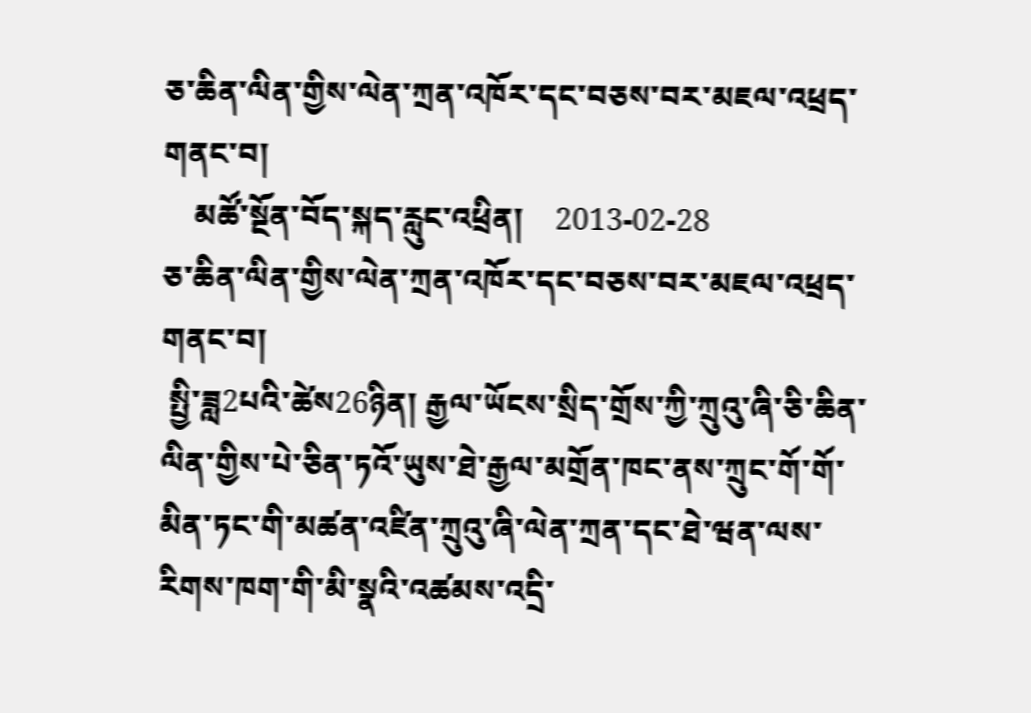ཅ་ཆིན་ལིན་གྱིས་ལེན་ཀྲན་འཁོར་དང་བཅས་བར་མཇལ་འཕྲད་གནང་བ།
    མཚོ་སྔོན་བོད་སྐད་རླུང་འཕྲིན།    2013-02-28
ཅ་ཆིན་ལིན་གྱིས་ལེན་ཀྲན་འཁོར་དང་བཅས་བར་མཇལ་འཕྲད་གནང་བ།
 སྤྱི་ཟླ2པའི་ཚེས26ཉིན། རྒྱལ་ཡོངས་སྲིད་གྲོས་ཀྱི་ཀྲུའུ་ཞི་ཅི་ཆིན་ལིན་གྱིས་པེ་ཅིན་ཏའོ་ཡུས་ཐེ་རྒྱལ་མགྲོན་ཁང་ནས་ཀྲུང་གོ་གོ་མིན་ཏང་གི་མཚན་འཛིན་ཀྲུའུ་ཞི་ལེན་ཀྲན་དང་ཐེ་ཝན་ལས་རིགས་ཁག་གི་མི་སྣའི་འཚམས་འདྲི་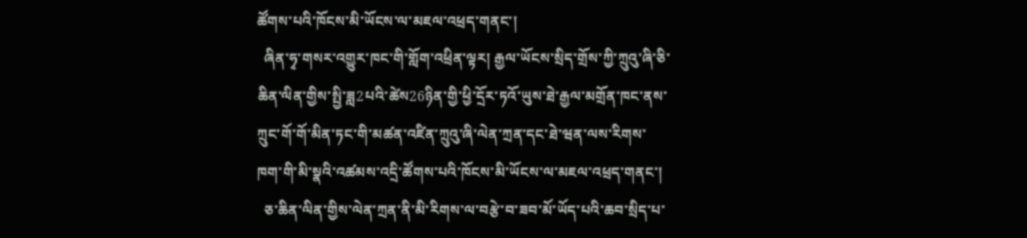ཚོགས་པའི་ཁོངས་མི་ཡོངས་ལ་མཇལ་འཕྲད་གནང་།
  ཞིན་ཧྭ་གསར་འགྱུར་ཁང་གི་གློག་འཕྲིན་ལྟར། རྒྱལ་ཡོངས་སྲིད་གྲོས་ཀྱི་ཀྲུའུ་ཞི་ཅི་ཆིན་ལིན་གྱིས་སྤྱི་ཟླ2པའི་ཚེས26ཉིན་གྱི་ཕྱི་དྲོར་ཏའོ་ཡུས་ཐེ་རྒྱལ་མགྲོན་ཁང་ནས་ཀྲུང་གོ་གོ་མིན་ཏང་གི་མཚན་འཛིན་ཀྲུའུ་ཞི་ལེན་ཀྲན་དང་ཐེ་ཝན་ལས་རིགས་ཁག་གི་མི་སྣའི་འཚམས་འདྲི་ཚོགས་པའི་ཁོངས་མི་ཡོངས་ལ་མཇལ་འཕྲད་གནང་།
  ཅ་ཆིན་ལིན་གྱིས་ལེན་ཀྲན་ནི་མི་རིགས་ལ་བརྩེ་བ་ཟབ་མོ་ཡོད་པའི་ཆབ་སྲིད་པ་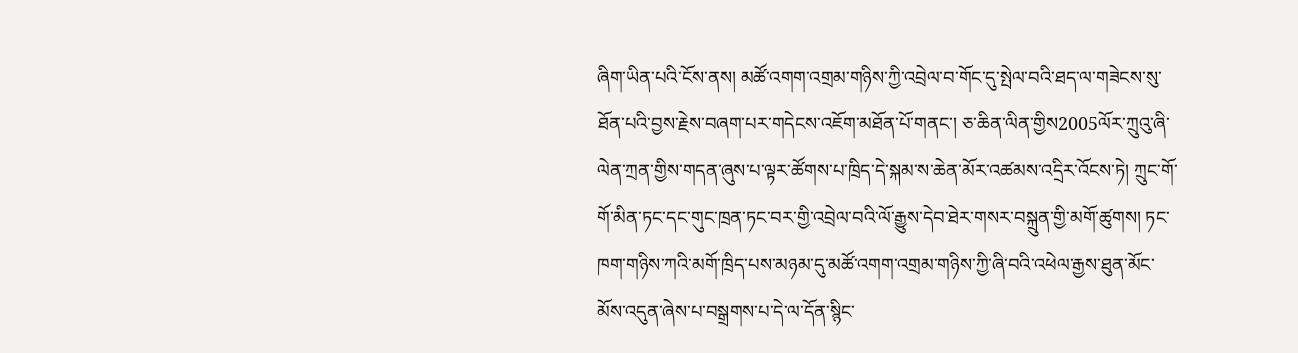ཞིག་ཡིན་པའི་ངོས་ནས། མཚོ་འགག་འགྲམ་གཉིས་ཀྱི་འབྲེལ་བ་གོང་དུ་སྤེལ་བའི་ཐད་ལ་གཟེངས་སུ་ཐོན་པའི་བྱས་རྗེས་བཞག་པར་གདེངས་འཇོག་མཐོན་པོ་གནང་། ཅ་ཆིན་ལིན་གྱིས2005ལོར་ཀྲུའུ་ཞི་ལེན་ཀྲན་གྱིས་གདན་ཞུས་པ་ལྟར་ཚོགས་པ་ཁྲིད་དེ་སྐམ་ས་ཆེན་མོར་འཚམས་འདྲིར་འོངས་ཏེ། ཀྲུང་གོ་གོ་མིན་ཏང་དང་གུང་ཁྲན་ཏང་བར་གྱི་འབྲེལ་བའི་ལོ་རྒྱུས་དེབ་ཐེར་གསར་བསྐྲུན་གྱི་མགོ་ཚུགས། ཏང་ཁག་གཉིས་ཀའི་མགོ་ཁྲིད་པས་མཉམ་དུ་མཚོ་འགག་འགྲམ་གཉིས་ཀྱི་ཞི་བའི་འཕེལ་རྒྱས་ཐུན་མོང་མོས་འདུན་ཞེས་པ་བསྒྲགས་པ་དེ་ལ་དོན་སྙིང་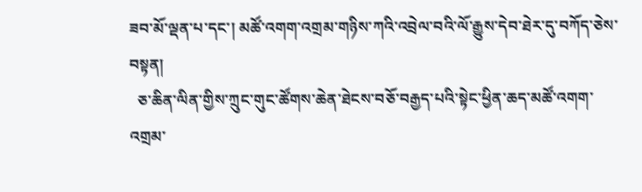ཟབ་མོ་ལྡན་པ་དང་། མཚོ་འགག་འགྲམ་གཉིས་ཀའི་འབྲེལ་བའི་ལོ་རྒྱུས་དེབ་ཐེར་དུ་བཀོད་ཅེས་བསྟན།
  ཅ་ཆིན་ལིན་གྱིས་ཀྲུང་གུང་ཚོགས་ཆེན་ཐེངས་བཅོ་བརྒྱད་པའི་སྟེང་ཕྱིན་ཆད་མཚོ་འགག་འགྲམ་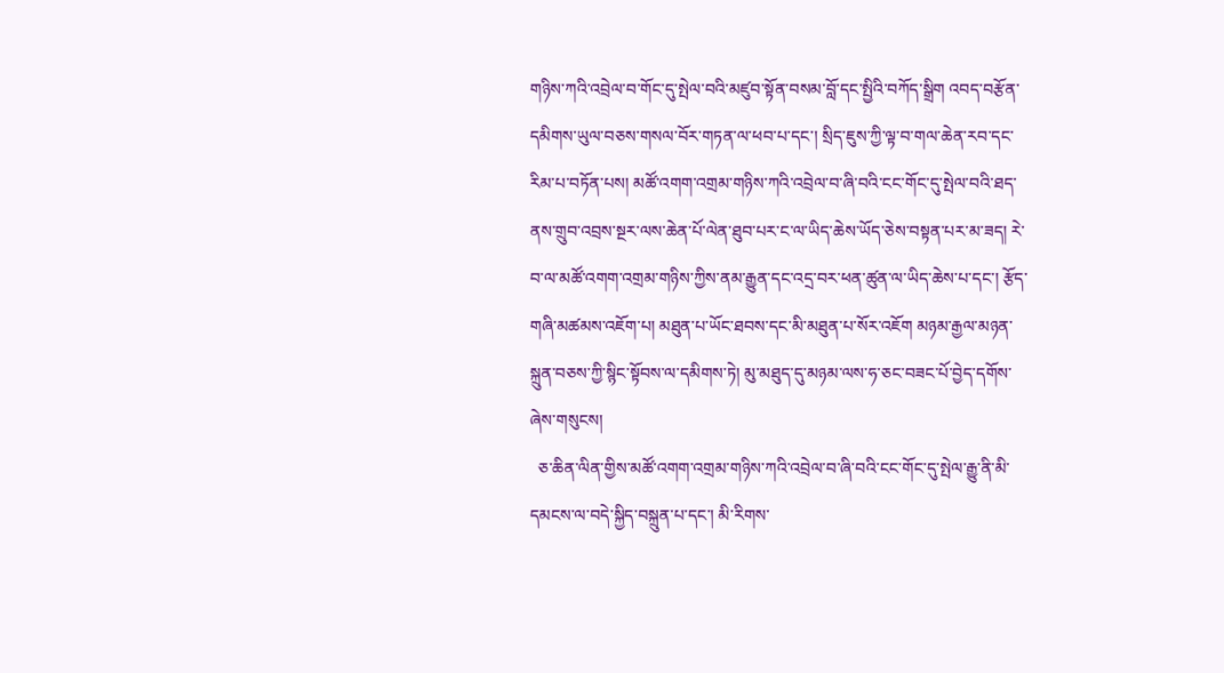གཉིས་ཀའི་འབྲེལ་བ་གོང་དུ་སྤེལ་བའི་མཛུབ་སྟོན་བསམ་བློ་དང་སྤྱིའི་བཀོད་སྒྲིག འབད་བརྩོན་དམིགས་ཡུལ་བཅས་གསལ་བོར་གཏན་ལ་ཕབ་པ་དང་། སྲིད་ཇུས་ཀྱི་ལྟ་བ་གལ་ཆེན་རབ་དང་རིམ་པ་བཏོན་པས། མཚོ་འགག་འགྲམ་གཉིས་ཀའི་འབྲེལ་བ་ཞི་བའི་ངང་གོང་དུ་སྤེལ་བའི་ཐད་ནས་གྲུབ་འབྲས་སྔར་ལས་ཆེན་པོ་ལེན་ཐུབ་པར་ང་ལ་ཡིད་ཆེས་ཡོད་ཅེས་བསྟན་པར་མ་ཟད། རེ་བ་ལ་མཚོ་འགག་འགྲམ་གཉིས་ཀྱིས་ནམ་རྒྱུན་དང་འདྲ་བར་ཕན་ཚུན་ལ་ཡིད་ཆེས་པ་དང་། རྩོད་གཞི་མཚམས་འཇོག་པ། མཐུན་པ་ཡོང་ཐབས་དང་མི་མཐུན་པ་སོར་འཇོག མཉམ་རྒྱལ་མཉན་སྐྲུན་བཅས་ཀྱི་སྙིང་སྟོབས་ལ་དམིགས་ཏེ། མུ་མཐུད་དུ་མཉམ་ལས་ཧ་ཅང་བཟང་པོ་བྱེད་དགོས་ཞེས་གསུངས།
  ཅ་ཆིན་ལིན་གྱིས་མཚོ་འགག་འགྲམ་གཉིས་ཀའི་འབྲེལ་བ་ཞི་བའི་ངང་གོང་དུ་སྤེལ་རྒྱུ་ནི་མི་དམངས་ལ་བདེ་སྐྱིད་བསྐྲུན་པ་དང་། མི་རིགས་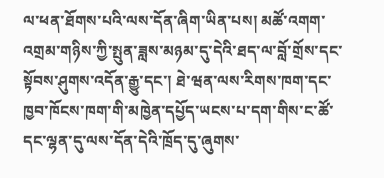ལ་ཕན་ཐོགས་པའི་ལས་དོན་ཞིག་ཡིན་པས། མཚོ་འགག་འགྲམ་གཉིས་ཀྱི་སྤུན་ཟླས་མཉམ་དུ་དེའི་ཐད་ལ་བློ་གྲོས་དང་སྟོབས་ཤུགས་འདོན་རྒྱུ་དང་། ཐེ་ཝན་ལས་རིགས་ཁག་དང་ཁྱབ་ཁོངས་ཁག་གི་མཁྱེན་དཔྱོད་ཡངས་པ་དག་གིས་ང་ཚོ་དང་ལྷན་དུ་ལས་དོན་དེའི་ཁྲོད་དུ་ཞུགས་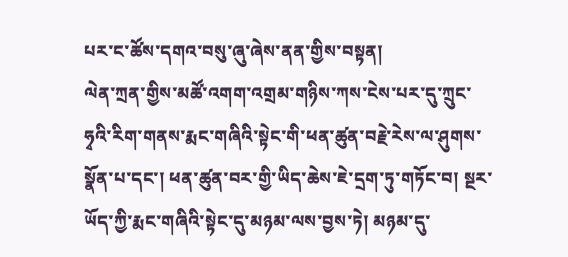པར་ང་ཚོས་དགའ་བསུ་ཞུ་ཞེས་ནན་གྱིས་བསྟན།
ལེན་ཀྲན་གྱིས་མཚོ་འགག་འགྲམ་གཉིས་ཀས་ངེས་པར་དུ་ཀྲུང་ཧྭའི་རིག་གནས་རྨང་གཞིའི་སྟེང་གི་ཕན་ཚུན་བརྗེ་རེས་ལ་ཤུགས་སྣོན་པ་དང་། ཕན་ཚུན་བར་གྱི་ཡིད་ཆེས་ཇེ་དྲག་ཏུ་གཏོང་བ། སྔར་ཡོད་ཀྱི་རྨང་གཞིའི་སྟེང་དུ་མཉམ་ལས་བྱས་ཏེ། མཉམ་དུ་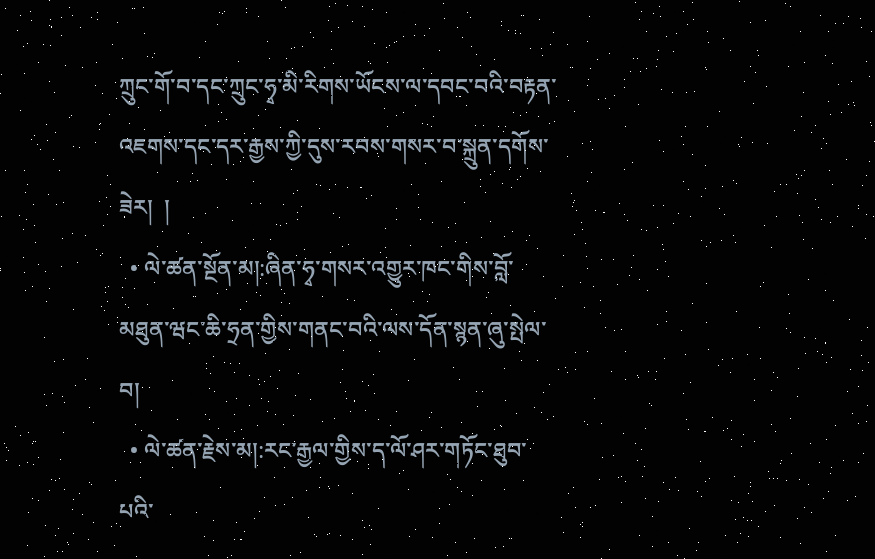ཀྲུང་གོ་བ་དང་ཀྲུང་ཧྭ་མི་རིགས་ཡོངས་ལ་དབང་བའི་བརྟན་འཇགས་དང་དར་རྒྱས་ཀྱི་དུས་རབས་གསར་བ་སྐྲུན་དགོས་ཟེར།  །
  • ལེ་ཚན་སྔོན་མ།:ཞིན་ཧྭ་གསར་འགྱུར་ཁང་གིས་བློ་མཐུན་ཝང་ཆི་ཧྲན་གྱིས་གནང་བའི་ལས་དོན་སྙན་ཞུ་སྤེལ་བ།
  • ལེ་ཚན་རྗེས་མ།:རང་རྒྱལ་གྱིས་ད་ལོ་ཤར་གཏོང་ཐུབ་པའི་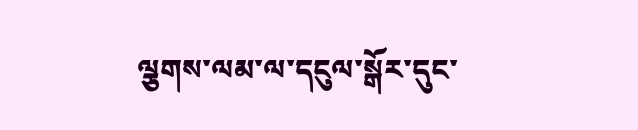ལྕགས་ལམ་ལ་དངུལ་སྒོར་དུང་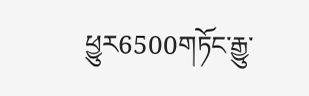ཕྱུར6500གཏོང་རྒྱུ་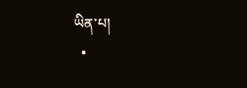ཡིན་པ།
  •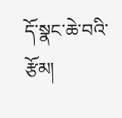དོ་སྣང་ཆེ་བའི་རྩོམ།